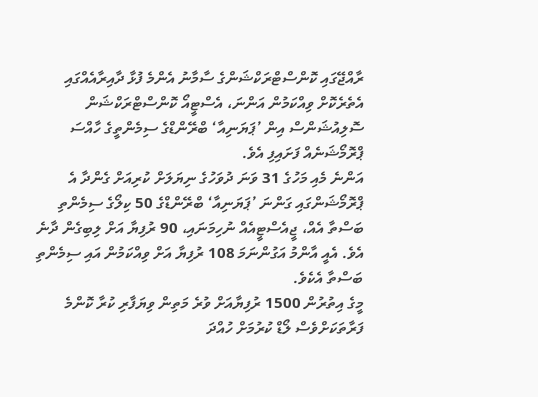ރާއްޖޭގައި ކޮންސްޓްރަކްޝަންގެ ސާމާނު އެންމެ ފުޅާ ދާއިރާއެއްގައި އެތެރެކޮށް ވިއްކަމުން އަންނަ، އެސްޓީއޯ ކޮންސްޓްރަކްޝަން ސޮލިއުޝަންސް އިން ’ޕަޔަނިއާ‘ ބްރޭންޑްގެ ސިމެންތީގެ ހާއްސަ ޕްރޮމޯޝަނެއް ފަށައިފި އެވެ.
އަންނެ މެއި މަހުގެ 31 ވަނަ ދުވަހުގެ ނިޔަލަށް ކުރިއަށް ގެންދާ އެ ޕްރޮމޯޝަންގައި ގަންނަ ’ޕަޔަނިއާ‘ ބްރޭންޑްގެ 50 ކިލޯގެ ސިމެންތި ބަސްތާ އެއް، ޖީއެސްޓީއެއް ނުހިމަނައި، 90 ރުފިޔާ އަށް ލިބިގެން ދާނެ އެވެ. އެއީ އާންމު އަގުންނަމަ 108 ރުފިޔާ އަށް ވިއްކަމުން އައި ސިމެންތި ބަސްތާ އެކެވެ.
މީގެ އިތުރުން 1500 ރުފިޔާއަށް ވުރެ މަތިން ވިޔަފާރި ކުރާ ކޮންމެ ފަރާތަކަށްވެސް ލޯޑް ކުރުމަށް ހުއްދަ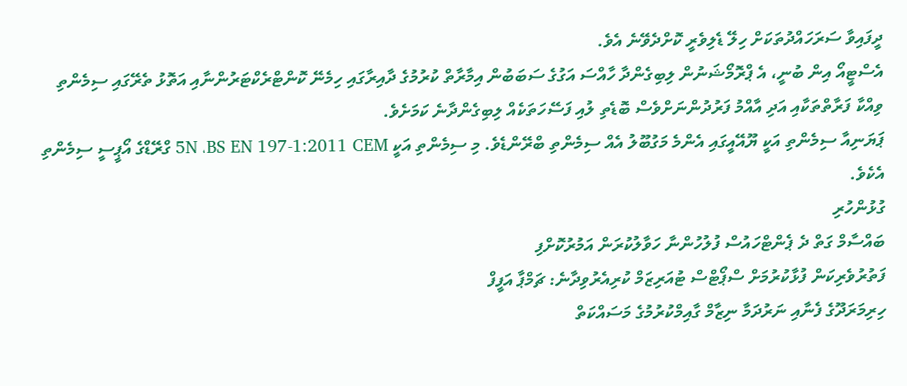ދީފައިވާ ސަރަހައްދުތަކަށް ހިލޭ ޑެލިވެރީ ކޮށްދެވޭނެ އެވެ.
އެސްޓީއޯ އިން ބުނީ، އެ ޕްރޮމޯޝަނުން ލިބިގެންދާ ހާއްސަ އަގުގެ ސަބަބުން އިމާރާތް ކުރުމުގެ ދާއިރާގައި ހިމެނޭ ކޮންޓްރެކްޓަރުންނާއި އަތޮޅު ތެރޭގައި ސިމެންތި ވިއްކާ ފަރާތްތަކާއި އަދި އާއްމު ފަރުދުންނަށްވެސް ބޮޑެތި ލުއި ފަސޭހަތަކެއް ލިބިގެންދާނެ ކަމަށެވެ.
ޕަޔަނިއާ ސިމެންތި އަކީ ޔޫއޭއީގައި އެންމެ މަގުބޫލު އެއް ސިމެންތި ބްރޭންޑެވެ. މި ސިމެންތި އަކީ 5N ،BS EN 197-1:2011 CEM ގްރޭޑްގެ އޯޕީސީ ސިމެންތި އެކެވެ.
ގުޅުންހުރި
ބައްސާމް ގަތް ދެ ޕެންޓްހައުސް ފުލުހުންނާ ހަވާލުކުރަން އަމުރުކޮށްފި
ފަތުރުވެރިކަން ފުޅާކުރުމަށް ސްޕޯޓްސް ޓުއަރިޒަމް ކުރިއެރުވިދާނެ: ޗަމްޕާ އަފީފް
ހިރިމަރަދޫގެ ފެނާއި ނަރުދަމާ ނިޒާމް ގާއިމްކުރުމުގެ މަސައްކަތް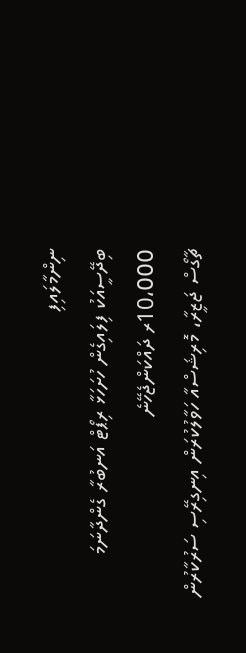ނިންމާލައިފި
ބިދޭސީއަކު ފިލައިގެން ހުށަހަޅާ ރިޕޯޓް އަނބުރާ ގެންދާނަމަ 10،000ރ ދައްކަންޖެހޭނެ
ޗާގޯސް ޖަޒީރާ، މޮރިޝަސްއާ ހަވާލުކުރަން އިނގިރޭސި ސަރުކާރުން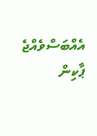އެއްބަސްވެއްޖެ
ޕާކިން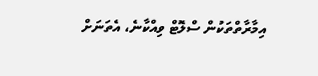އިމާރާތްތަކުން ސްލޮޓް ވިއްކާނެ، އެތަނަށް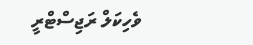ވެހިކަލް ރަޖިސްޓްރީ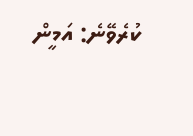ކުރެވޭނެ: އަމީން